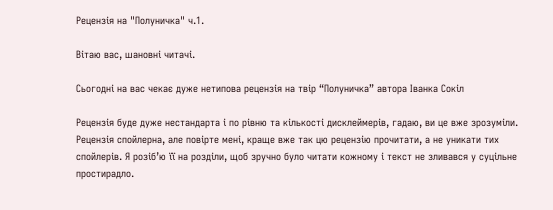Рецензія на "Полуничка" ч.1.

Вітаю вас, шановні читачі.

Сьогодні на вас чекає дуже нетипова рецензія на твір “Полуничка” автора Іванка Сокіл

Рецензія буде дуже нестандарта і по рівню та кількості дисклеймерів, гадаю, ви це вже зрозуміли. Рецензія спойлерна, але повірте мені, краще вже так цю рецензію прочитати, а не уникати тих спойлерів. Я розіб’ю її на розділи, щоб зручно було читати кожному і текст не зливався у суцільне простирадло.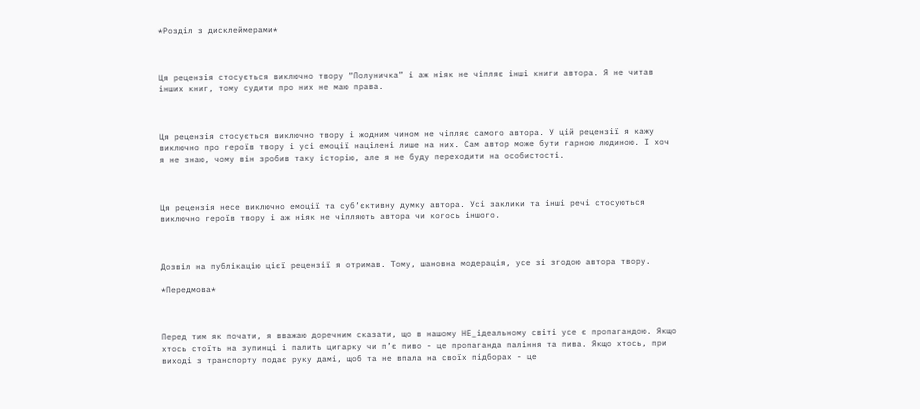*Розділ з дисклеймерами*



Ця рецензія стосується виключно твору “Полуничка” і аж ніяк не чіпляє інші книги автора. Я не читав інших книг, тому судити про них не маю права.



Ця рецензія стосується виключно твору і жодним чином не чіпляє самого автора. У цій рецензії я кажу виключно про героїв твору і усі емоції націлені лише на них. Сам автор може бути гарною людиною. І хоч я не знаю, чому він зробив таку історію, але я не буду переходити на особистості.



Ця рецензія несе виключно емоції та суб’єктивну думку автора. Усі заклики та інші речі стосуються виключно героїв твору і аж ніяк не чіпляють автора чи когось іншого.



Дозвіл на публікацію цієї рецензії я отримав. Тому, шановна модерація, усе зі згодою автора твору.

*Передмова*



Перед тим як почати, я вважаю доречним сказати, що в нашому НЕ_ідеальному світі усе є пропагандою. Якщо хтось стоїть на зупинці і палить цигарку чи п’є пиво - це пропаганда паління та пива. Якщо хтось, при виході з транспорту подає руку дамі, щоб та не впала на своїх підборах - це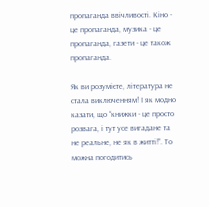пропаганда ввічливості. Кіно - це пропаганда, музика - це пропаганда, газети - це також пропаганда.

Як ви розумієте, література не стала виключенням! І як модно казати, що “книжки - це просто розвага, і тут усе вигадане та не реальне, не як в житті!”. То можна погодитись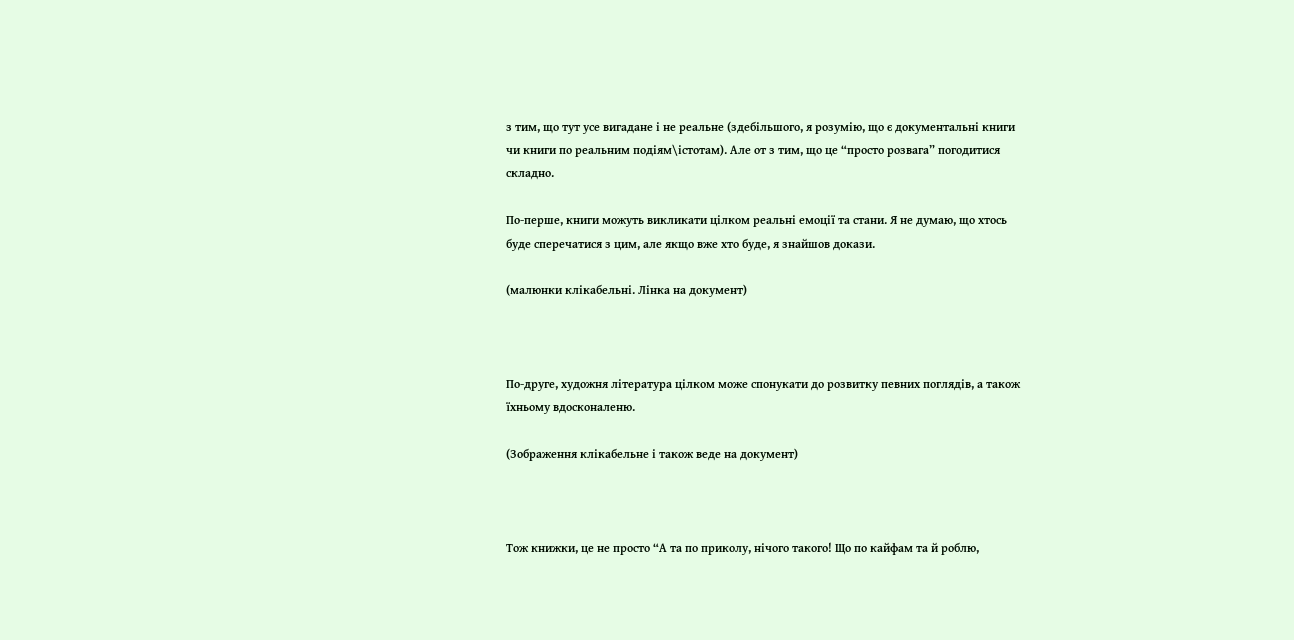з тим, що тут усе вигадане і не реальне (здебільшого, я розумію, що є документальні книги чи книги по реальним подіям\істотам). Але от з тим, що це “просто розвага” погодитися складно.

По-перше, книги можуть викликати цілком реальні емоції та стани. Я не думаю, що хтось буде сперечатися з цим, але якщо вже хто буде, я знайшов докази.

(малюнки клікабельні. Лінка на документ)



По-друге, художня література цілком може спонукати до розвитку певних поглядів, а також їхньому вдосконаленю.

(Зображення клікабельне і також веде на документ)



Тож книжки, це не просто “А та по приколу, нічого такого! Що по кайфам та й роблю,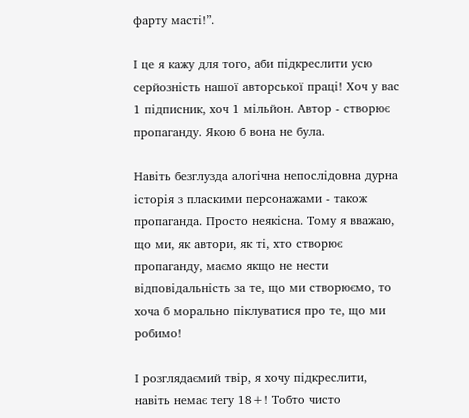фарту масті!”.

І це я кажу для того, аби підкреслити усю серйозність нашої авторської праці! Хоч у вас 1 підписник, хоч 1 мільйон. Автор - створює пропаганду. Якою б вона не була.

Навіть безглузда алогічна непослідовна дурна історія з пласкими персонажами - також пропаганда. Просто неякісна. Тому я вважаю, що ми, як автори, як ті, хто створює пропаганду, маємо якщо не нести відповідальність за те, що ми створюємо, то хоча б морально піклуватися про те, що ми робимо!

І розглядаємий твір, я хочу підкреслити, навіть немає тегу 18+! Тобто чисто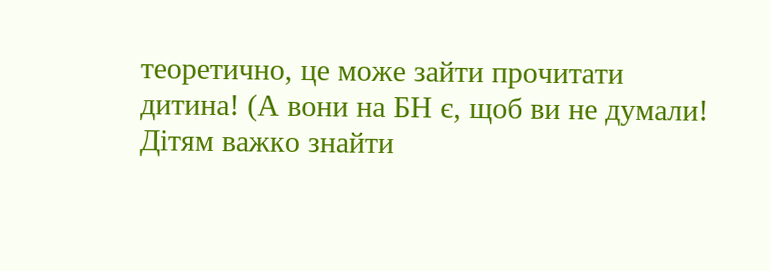теоретично, це може зайти прочитати дитина! (А вони на БН є, щоб ви не думали! Дітям важко знайти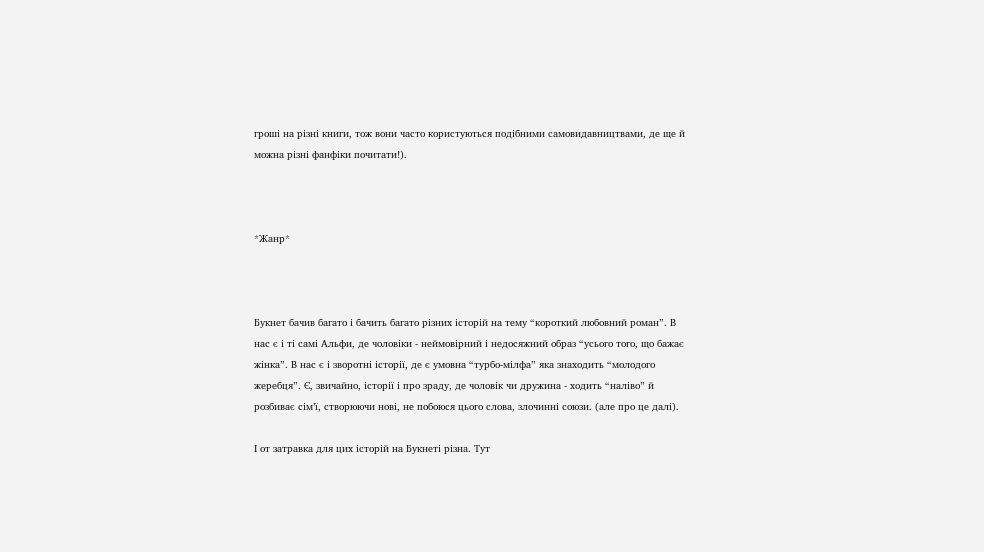гроші на різні книги, тож вони часто користуються подібними самовидавництвами, де ще й можна різні фанфіки почитати!).



*Жанр*



Букнет бачив багато і бачить багато різних історій на тему “короткий любовний роман”. В нас є і ті самі Альфи, де чоловіки - неймовірний і недосяжний образ “усього того, що бажає жінка”. В нас є і зворотні історії, де є умовна “турбо-мілфа” яка знаходить “молодого жеребця”. Є, звичайно, історії і про зраду, де чоловік чи дружина - ходить “наліво” й розбиває сім’ї, створюючи нові, не побоюся цього слова, злочинні союзи. (але про це далі).

І от затравка для цих історій на Букнеті різна. Тут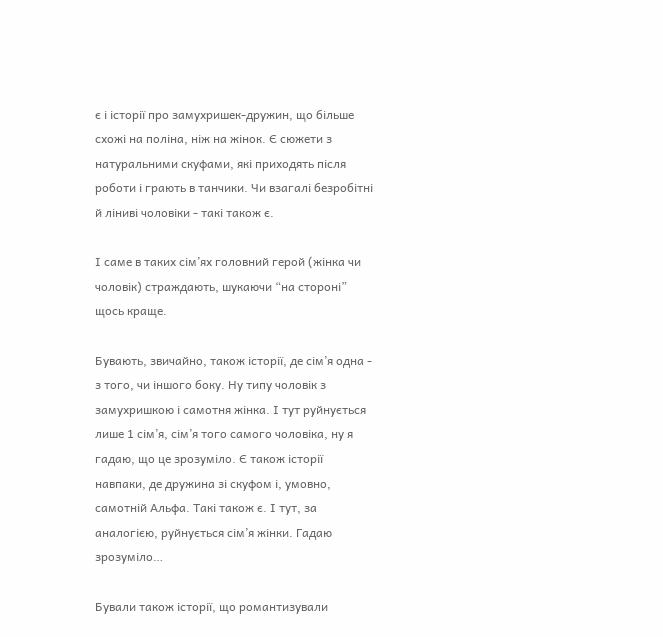є і історії про замухришек-дружин, що більше схожі на поліна, ніж на жінок. Є сюжети з натуральними скуфами, які приходять після роботи і грають в танчики. Чи взагалі безробітні й ліниві чоловіки - такі також є.

І саме в таких сім’ях головний герой (жінка чи чоловік) страждають, шукаючи “на стороні” щось краще.

Бувають, звичайно, також історії, де сім’я одна - з того, чи іншого боку. Ну типу чоловік з замухришкою і самотня жінка. І тут руйнується лише 1 сім’я, сім’я того самого чоловіка, ну я гадаю, що це зрозуміло. Є також історії навпаки, де дружина зі скуфом і, умовно, самотній Альфа. Такі також є. І тут, за аналогією, руйнується сім’я жінки. Гадаю зрозуміло…

Бували також історії, що романтизували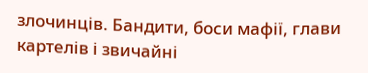злочинців. Бандити, боси мафії, глави картелів і звичайні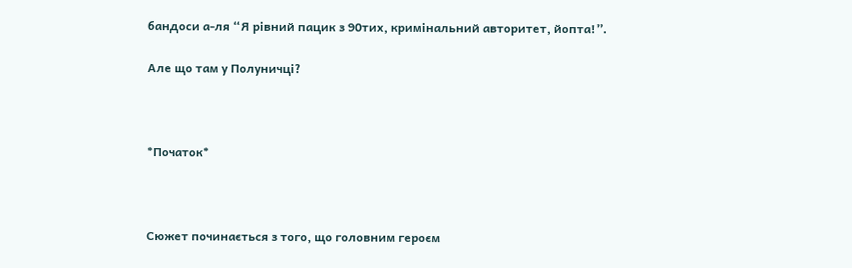бандоси а-ля “Я рівний пацик з 90тих, кримінальний авторитет, йопта!”.

Але що там у Полуничці?



*Початок*



Сюжет починається з того, що головним героєм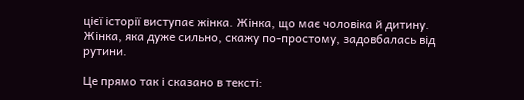цієї історії виступає жінка. Жінка, що має чоловіка й дитину. Жінка, яка дуже сильно, скажу по-простому, задовбалась від рутини.

Це прямо так і сказано в тексті: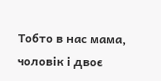Тобто в нас мама, чоловік і двоє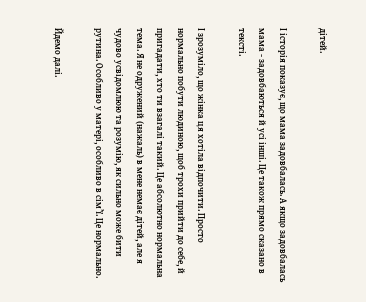дітей.

І історія показує, що мама задовбалась. А якщо задовбалась мама - задовбаються й усі інші. Це також прямо сказано в тексті.

І зрозуміло, що жінка ця хотіла відпочити. Просто нормально побути людиною, щоб трохи прийти до себе, й пригадати, хто ти взагалі такий. Це абсолютно нормальна тема. Я не одружений (нажаль) в мене немає дітей, але я чудово усвідомлюю та розумію, як сильно може бити рутина. Особливо у матері, особливо в сім’ї. Це нормально.

Йдемо далі.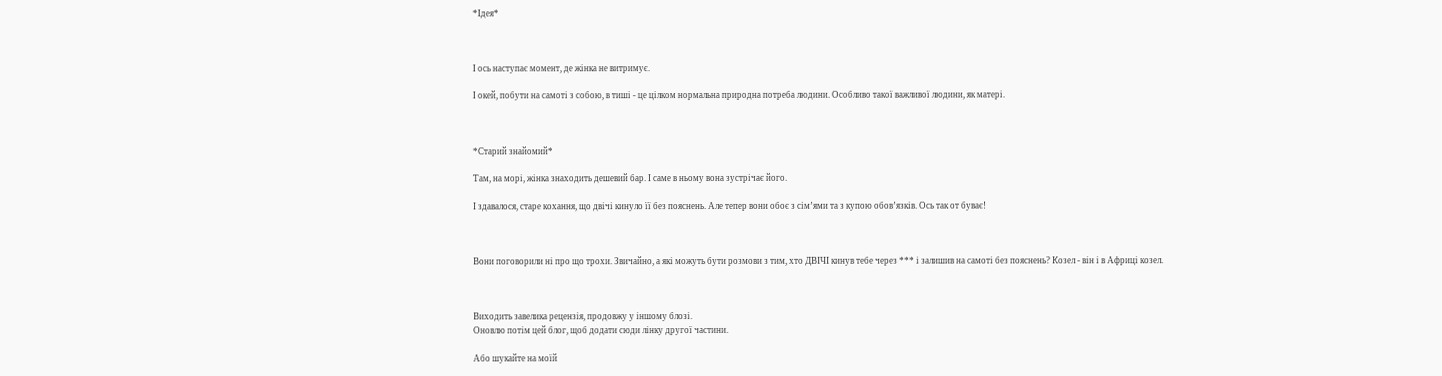*Ідея*



І ось наступає момент, де жінка не витримує.

І окей, побути на самоті з собою, в тиші - це цілком нормальна природна потреба людини. Особливо такої важливої людини, як матері.



*Старий знайомий*

Там, на морі, жінка знаходить дешевий бар. І саме в ньому вона зустрічає його.

І здавалося, старе кохання, що двічі кинуло її без пояснень. Але тепер вони обоє з сім’ями та з купою обов’язків. Ось так от буває!



Вони поговорили ні про що трохи. Звичайно, а які можуть бути розмови з тим, хто ДВІЧІ кинув тебе через *** і залишив на самоті без пояснень? Козел - він і в Африці козел.



Виходить завелика рецензія, продовжу у іншому блозі.
Оновлю потім цей блог, щоб додати сюди лінку другої частини.

Або шукайте на моїй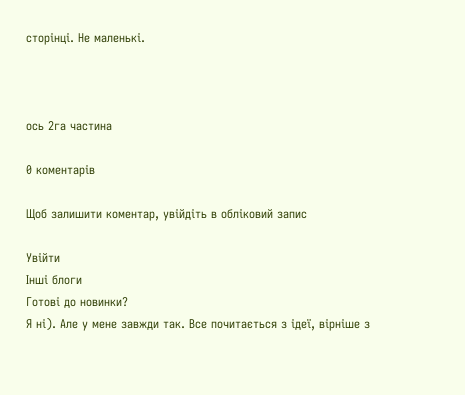сторінці. Не маленькі.



ось 2га частина

0 коментарів

Щоб залишити коментар, увійдіть в обліковий запис

Увійти
Інші блоги
Готові до новинки?
Я ні). Але у мене завжди так. Все почитається з ідеї, вірніше з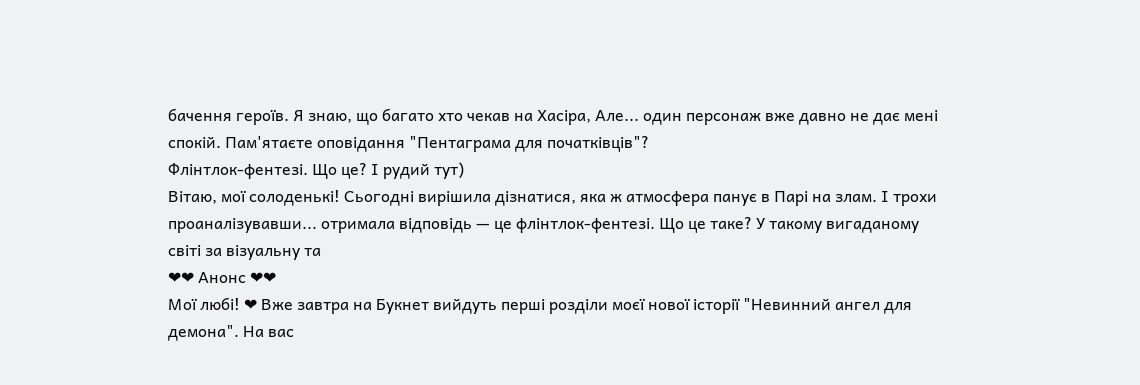бачення героїв. Я знаю, що багато хто чекав на Хасіра, Але... один персонаж вже давно не дає мені спокій. Пам'ятаєте оповідання "Пентаграма для початківців"?
Флінтлок-фентезі. Що це? І рудий тут)
Вітаю, мої солоденькі! Сьогодні вирішила дізнатися, яка ж атмосфера панує в Парі на злам. І трохи проаналізувавши... отримала відповідь — це флінтлок-фентезі. Що це таке? У такому вигаданому світі за візуальну та
❤❤ Анонс ❤❤
Мої любі! ❤ Вже завтра на Букнет вийдуть перші розділи моєї нової історії "Невинний ангел для демона". На вас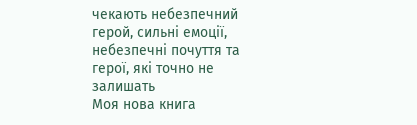чекають небезпечний герой, сильні емоції, небезпечні почуття та герої, які точно не залишать
Моя нова книга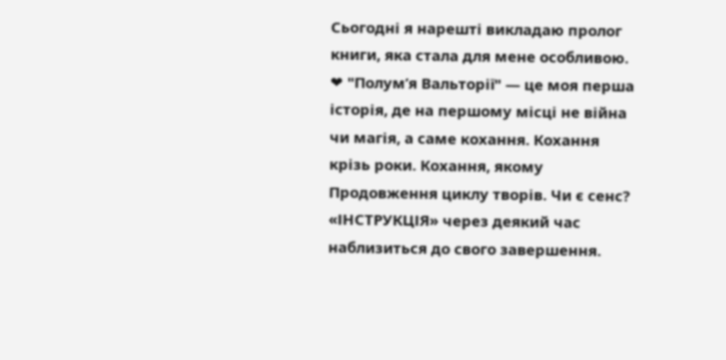Сьогодні я нарешті викладаю пролог книги, яка стала для мене особливою. ❤ "Полум’я Вальторії" — це моя перша історія, де на першому місці не війна чи магія, а саме кохання. Кохання крізь роки. Кохання, якому
Продовження циклу творів. Чи є сенс?
«ІНСТРУКЦІЯ» через деякий час наблизиться до свого завершення.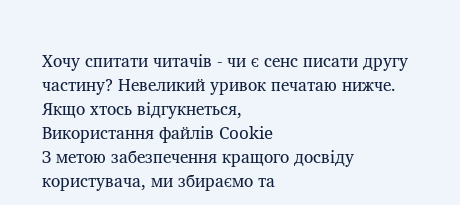Хочу спитати читачів - чи є сенс писати другу частину? Невеликий уривок печатаю нижче. Якщо хтось відгукнеться,
Використання файлів Cookie
З метою забезпечення кращого досвіду користувача, ми збираємо та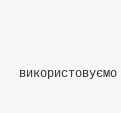використовуємо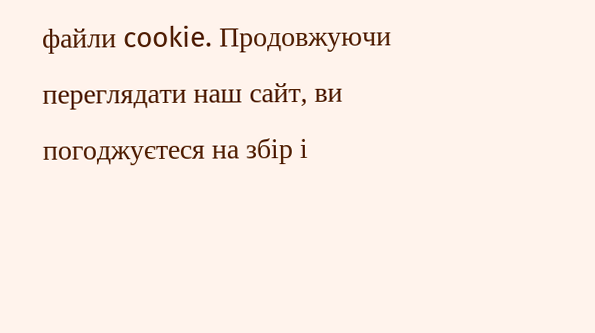файли cookie. Продовжуючи переглядати наш сайт, ви погоджуєтеся на збір і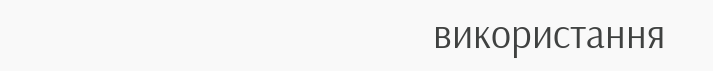використання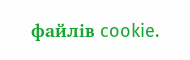файлів cookie.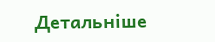Детальніше